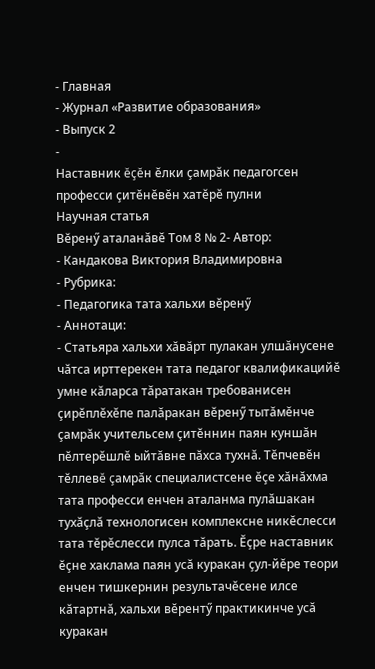- Главная
- Журнал «Развитие образования»
- Выпуск 2
-
Наставник ĕçĕн ĕлки çамрăк педагогсен професси çитĕнĕвĕн хатĕрĕ пулни
Научная статья
Вĕренӳ аталанăвĕ Том 8 № 2- Автор:
- Кандакова Виктория Владимировна
- Рубрика:
- Педагогика тата хальхи вĕренӳ
- Аннотаци:
- Статьяра хальхи хăвăрт пулакан улшăнусене чăтса ирттерекен тата педагог квалификацийĕ умне кăларса тăратакан требованисен çирĕплĕхĕпе палăракан вĕренӳ тытăмĕнче çамрăк учительсем çитĕннин паян куншăн пĕлтерĕшлĕ ыйтăвне пăхса тухнă. Тĕпчевĕн тĕллевĕ çамрăк специалистсене ĕçе хăнăхма тата професси енчен аталанма пулăшакан тухăçлă технологисен комплексне никĕслесси тата тĕрĕслесси пулса тăрать. Ĕçре наставник ĕçне хаклама паян усă куракан çул-йĕре теори енчен тишкернин результачĕсене илсе кăтартнă, хальхи вĕрентӳ практикинче усă куракан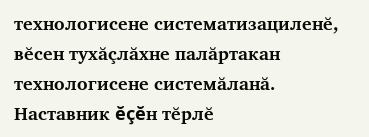технологисене систематизациленĕ, вĕсен тухăçлăхне палăртакан технологисене системăланă. Наставник ĕçĕн тĕрлĕ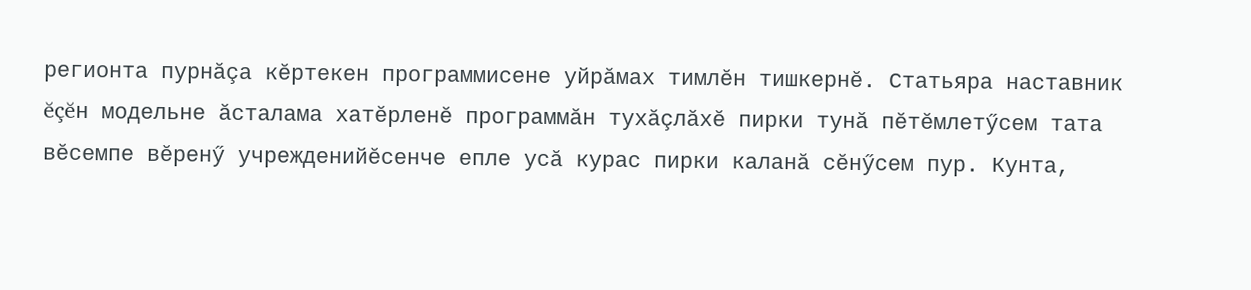регионта пурнăçа кĕртекен программисене уйрăмах тимлĕн тишкернĕ. Статьяра наставник ĕçĕн модельне ăсталама хатĕрленĕ программăн тухăçлăхĕ пирки тунă пĕтĕмлетӳсем тата вĕсемпе вĕренӳ учрежденийĕсенче епле усă курас пирки каланă сĕнӳсем пур. Кунта,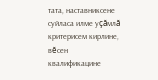тата, наставниксене суйласа илме уçăмлă критерисем кирлине, вĕсен квалификацине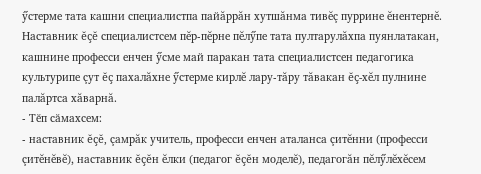ӳстерме тата кашни специалистпа пайăррăн хутшăнма тивĕç пуррине ĕнентернĕ. Наставник ĕçĕ специалистсем пĕр-пĕрне пĕлӳпе тата пултарулăхпа пуянлатакан, кашнине професси енчен ӳсме май паракан тата специалистсен педагогика культурипе çут ĕç пахалăхне ӳстерме кирлĕ лару-тăру тăвакан ĕç-хĕл пулнине палăртса хăварнă.
- Тӗп сӑмахсем:
- наставник ĕçĕ, çамрăк учитель, професси енчен аталанса çитĕнни (професси çитĕнĕвĕ), наставник ĕçĕн ĕлки (педагог ĕçĕн моделĕ), педагогăн пĕлӳлĕхĕсем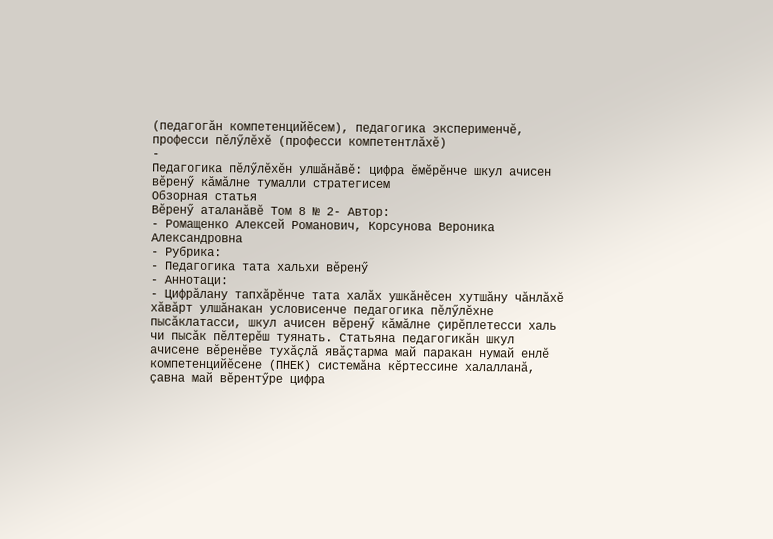(педагогăн компетенцийĕсем), педагогика эксперименчĕ, професси пĕлӳлĕхĕ (професси компетентлăхĕ)
-
Педагогика пĕлӳлĕхĕн улшăнăвĕ: цифра ĕмĕрĕнче шкул ачисен вĕренӳ кăмăлне тумалли стратегисем
Обзорная статья
Вĕренӳ аталанăвĕ Том 8 № 2- Автор:
- Ромащенко Алексей Романович, Корсунова Вероника Александровна
- Рубрика:
- Педагогика тата хальхи вĕренӳ
- Аннотаци:
- Цифрӑлану тапхăрĕнче тата халăх ушкăнĕсен хутшăну чăнлăхĕ хăвăрт улшăнакан условисенче педагогика пĕлӳлĕхне пысăклатасси, шкул ачисен вĕренӳ кăмăлне çирĕплетесси халь чи пысăк пĕлтерĕш туянать. Статьяна педагогикăн шкул ачисене вĕренĕве тухăçлă явăçтарма май паракан нумай енлĕ компетенцийĕсене (ПНЕК) системăна кĕртессине халалланă, çавна май вĕрентӳре цифра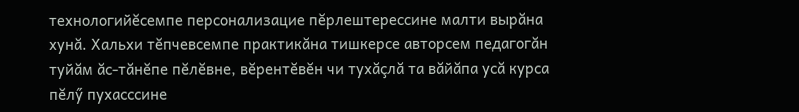технологийĕсемпе персонализацие пĕрлештерессине малти вырăна хунă. Хальхи тĕпчевсемпе практикăна тишкерсе авторсем педагогăн туйăм ăс-тăнĕпе пĕлĕвне, вĕрентĕвĕн чи тухăçлă та вăйăпа усă курса пĕлӳ пухасссине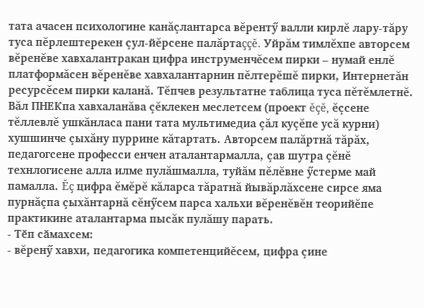тата ачасен психологине канăçлантарса вĕрентӳ валли кирлĕ лару-тăру туса пĕрлештерекен çул-йĕрсене палăртаççĕ. Уйрăм тимлĕхпе авторсем вĕренĕве хавхалантракан цифра инструменчĕсем пирки – нумай енлĕ платформăсен вĕренĕве хавхалантарнин пĕлтерĕшĕ пирки, Интернетăн ресурсĕсем пирки каланă. Тĕпчев результатне таблица туса пĕтĕмлетнĕ. Вăл ПНЕКпа хавхаланăва çĕклекен меслетсем (проект ĕçĕ, ĕçсене тĕллевлĕ ушкăнласа пани тата мультимедиа çăл куçĕпе усă курни) хушшинче çыхăну пуррине кăтартать. Авторсем палăртнă тăрăх, педагогсене професси енчен аталантармалла, çав шутра çĕнĕ технлогисене алла илме пулăшмалла, туйăм пĕлĕвне ӳстерме май памалла. Ĕç цифра ĕмĕрĕ кăларса тăратнă йывăрлăхсене сирсе яма пурнăçпа çыхăнтарнă сĕнӳсем парса хальхи вĕренĕвĕн теорийĕпе практикине аталантарма пысăк пулăшу парать.
- Тӗп сӑмахсем:
- вĕренӳ хавхи, педагогика компетенцийĕсем, цифра çине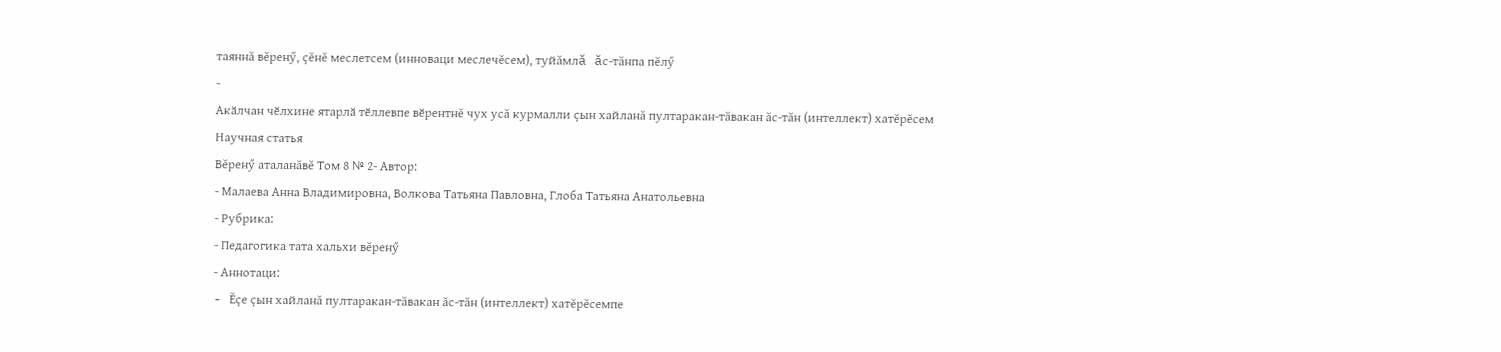таяннă вĕренӳ, çĕнĕ меслетсем (инноваци меслечĕсем), туйăмлă ăс-тăнпа пĕлӳ
-
Акӑлчан чӗлхине ятарлӑ тӗллевпе вӗрентнĕ чух усă курмалли çын хайланă пултаракан-тăвакан ăс-тăн (интеллект) хатĕрĕсем
Научная статья
Вĕренӳ аталанăвĕ Том 8 № 2- Автор:
- Малаева Анна Владимировна, Волкова Татьяна Павловна, Глоба Татьяна Анатольевна
- Рубрика:
- Педагогика тата хальхи вĕренӳ
- Аннотаци:
- Ĕçе çын хайланă пултаракан-тăвакан ăс-тăн (интеллект) хатĕрĕсемпе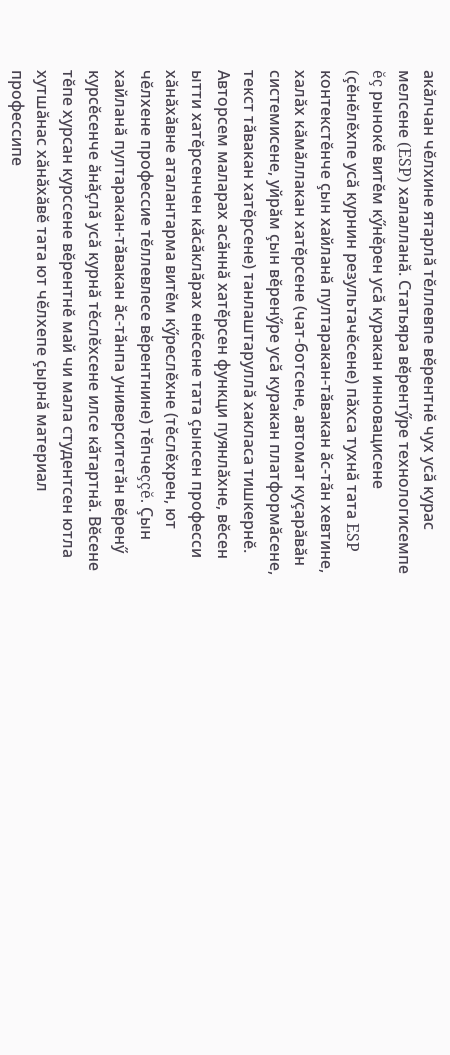акăлчан чĕлхине ятарлă тĕллевпе вĕрентнĕ чух усă курас мелсене (ESP) халалланă. Статьяра вĕрентӳре технологисемпе ĕç рынокĕ витĕм кӳнĕрен усă куракан инновацисене (çĕнĕлĕхпе усă курнин результачĕсене) пăхса тухнă тата ESP контекстĕнче çын хайланă пултаракан-тăвакан ăс-тăн хевтине, халăх кăмăллакан хатĕрсене (чат-ботсене, автомат куçарăвăн системисене, уйрăм çын вĕренӳре усă куракан платформăсене, текст тăвакан хатĕрсене) танлаштаруллă хакласа тишкернĕ. Авторсем маларах асăннă хатĕрсен функци пуянлăхне, вĕсен ытти хатĕрсенчен кăсăклăрах енĕсене тата çынсен професси хăнăхăвне аталантарма витĕм кӳреслĕхне (тĕслĕхрен, ют чĕлхене профессие тĕллевлесе вĕрентнине) тĕпчеççĕ. Çын хайланă пултаракан-тăвакан ăс-тăнпа университетăн вĕренӳ курсĕсенче ăнăçлă усă курнă тĕслĕхсене илсе кăтартнă. Вĕсене тĕпе хурсан курссене вĕрентнĕ май чи мала студентсен ютла хутшăнас хăнăхăвĕ тата ют чĕлхепе çырнă материал профессипе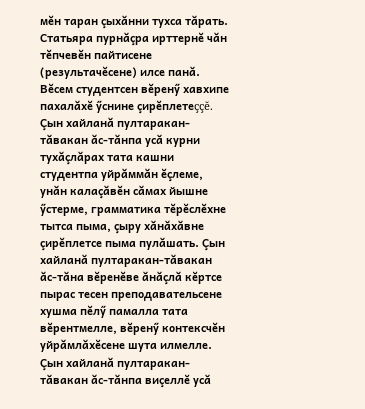мĕн таран çыхăнни тухса тăрать. Статьяра пурнăçра ирттернĕ чăн тĕпчевĕн пайтисене (результачĕсене) илсе панă. Вĕсем студентсен вĕренӳ хавхипе пахалăхĕ ӳснине çирĕплетеççĕ. Çын хайланă пултаракан-тăвакан ăс-тăнпа усă курни тухăçлăрах тата кашни студентпа уйрăммăн ĕçлеме, унăн калаçăвĕн сăмах йышне ӳстерме, грамматика тĕрĕслĕхне тытса пыма, çыру хăнăхăвне çирĕплетсе пыма пулăшать. Çын хайланă пултаракан-тăвакан ăс-тăна вĕренĕве ăнăçлă кĕртсе пырас тесен преподавательсене хушма пĕлӳ памалла тата вĕрентмелле, вĕренӳ контексчĕн уйрăмлăхĕсене шута илмелле. Çын хайланă пултаракан-тăвакан ăс-тăнпа виçеллĕ усă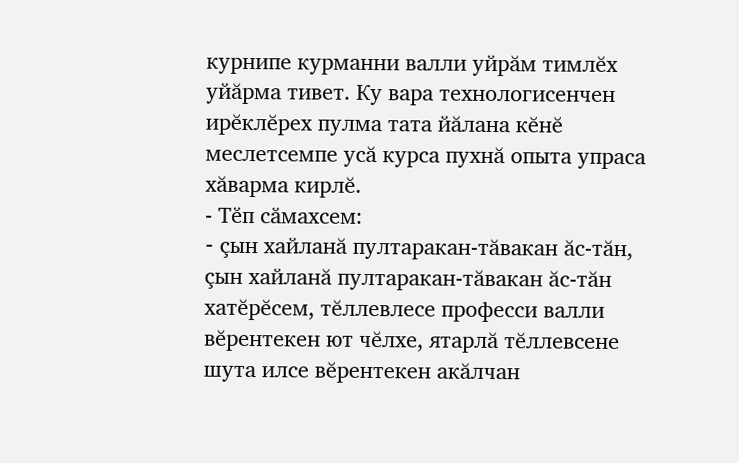курнипе курманни валли уйрăм тимлĕх уйăрма тивет. Ку вара технологисенчен ирĕклĕрех пулма тата йăлана кĕнĕ меслетсемпе усă курса пухнă опыта упраса хăварма кирлĕ.
- Тӗп сӑмахсем:
- çын хайланă пултаракан-тăвакан ăс-тăн, çын хайланă пултаракан-тăвакан ăс-тăн хатĕрĕсем, тĕллевлесе професси валли вĕрентекен ют чĕлхе, ятарлă тĕллевсене шута илсе вĕрентекен акăлчан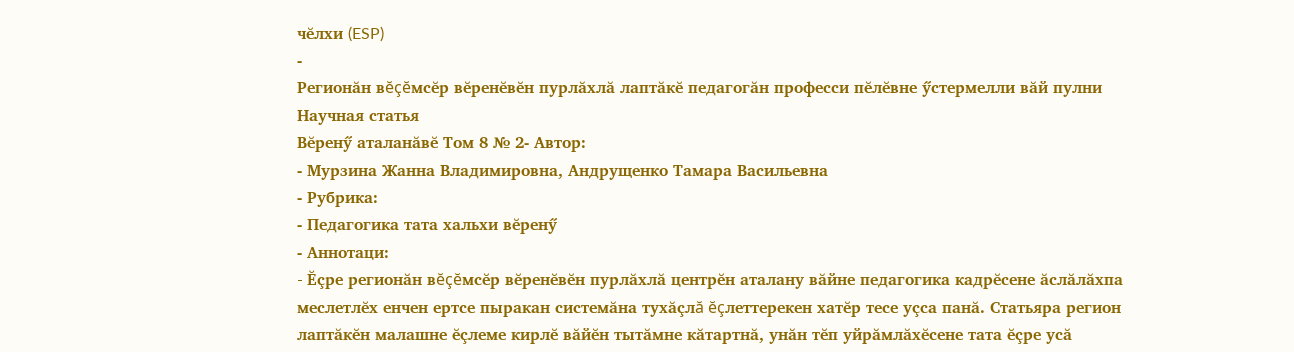чĕлхи (ESP)
-
Регионăн вĕçĕмсĕр вĕренĕвĕн пурлăхлă лаптăкĕ педагогăн професси пĕлĕвне ӳстермелли вăй пулни
Научная статья
Вĕренӳ аталанăвĕ Том 8 № 2- Автор:
- Мурзина Жанна Владимировна, Андрущенко Тамара Васильевна
- Рубрика:
- Педагогика тата хальхи вĕренӳ
- Аннотаци:
- Ĕçре регионăн вĕçĕмсĕр вĕренĕвĕн пурлăхлă центрĕн аталану вăйне педагогика кадрĕсене ăслăлăхпа меслетлĕх енчен ертсе пыракан системăна тухăçлă ĕçлеттерекен хатĕр тесе уçса панă. Статьяра регион лаптăкĕн малашне ĕçлеме кирлĕ вăйĕн тытăмне кăтартнă, унăн тĕп уйрăмлăхĕсене тата ĕçре усă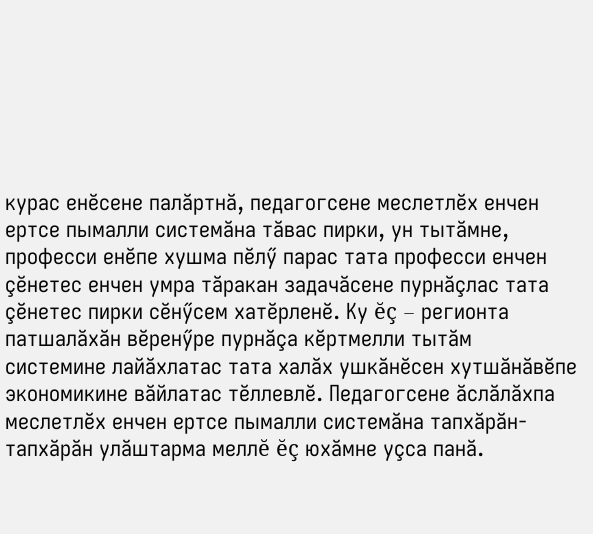курас енĕсене палăртнă, педагогсене меслетлĕх енчен ертсе пымалли системăна тăвас пирки, ун тытăмне, професси енĕпе хушма пĕлӳ парас тата професси енчен çĕнетес енчен умра тăракан задачăсене пурнăçлас тата çĕнетес пирки сĕнӳсем хатĕрленĕ. Ку ĕç – регионта патшалăхăн вĕренӳре пурнăçа кĕртмелли тытăм системине лайăхлатас тата халăх ушкăнĕсен хутшăнăвĕпе экономикине вăйлатас тĕллевлĕ. Педагогсене ăслăлăхпа меслетлĕх енчен ертсе пымалли системăна тапхăрăн-тапхăрăн улăштарма меллĕ ĕç юхăмне уçса панă.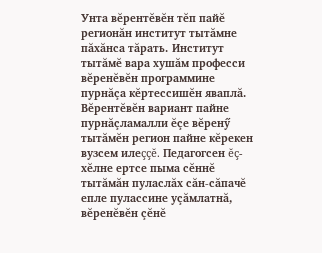Унта вĕрентĕвĕн тĕп пайĕ регионăн институт тытăмне пăхăнса тăрать. Институт тытăмĕ вара хушăм професси вĕренĕвĕн программине пурнăçа кĕртессишĕн яваплă. Вĕрентĕвĕн вариант пайне пурнăçламалли ĕçе вĕренӳ тытăмĕн регион пайне кĕрекен вузсем илеççĕ. Педагогсен ĕç-хĕлне ертсе пыма сĕннĕ тытăмăн пуласлăх сăн-сăпачĕ епле пулассине уçăмлатнă, вĕренĕвĕн çĕнĕ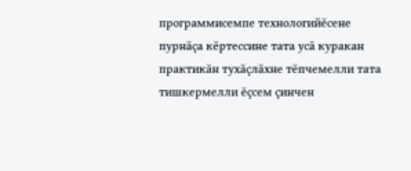программисемпе технологийĕсене пурнăçа кĕртессине тата усă куракан практикăн тухăçлăхне тĕпчемелли тата тишкермелли ĕçсем çинчен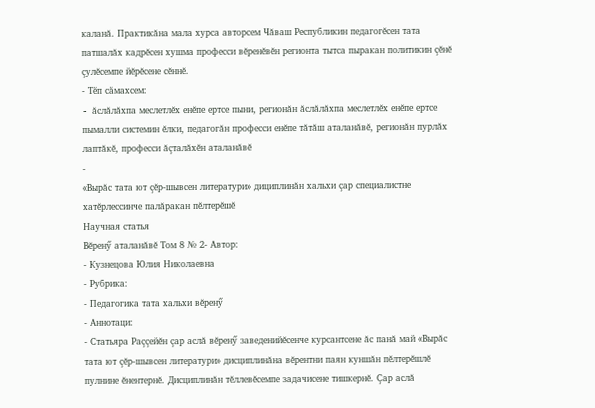каланă. Практикăна мала хурса авторсем Чăваш Республикин педагогĕсен тата патшалăх кадрĕсен хушма професси вĕренĕвĕн регионта тытса пыракан политикин çĕнĕ çулĕсемпе йĕрĕсене сĕннĕ.
- Тӗп сӑмахсем:
- ăслăлăхпа меслетлĕх енĕпе ертсе пыни, регионăн ăслăлăхпа меслетлĕх енĕпе ертсе пымалли системин ĕлки, педагогăн професси енĕпе тăтăш аталанăвĕ, регионăн пурлăх лаптăкĕ, професси ăçталăхĕн аталанăвĕ
-
«Вырăс тата ют çĕр-шывсен литератури» дициплинăн хальхи çар специалистне хатĕрлессинче палăракан пĕлтерĕшĕ
Научная статья
Вĕренӳ аталанăвĕ Том 8 № 2- Автор:
- Кузнецова Юлия Николаевна
- Рубрика:
- Педагогика тата хальхи вĕренӳ
- Аннотаци:
- Статьяра Раççейĕн çар аслă вĕренӳ заведенийĕсенче курсантсене ăс панă май «Вырăс тата ют çĕр-шывсен литератури» дисциплинăна вĕрентни паян куншăн пĕлтерĕшлĕ пулнине ĕнентернĕ. Дисциплинăн тĕллевĕсемпе задачисене тишкернĕ. Çар аслă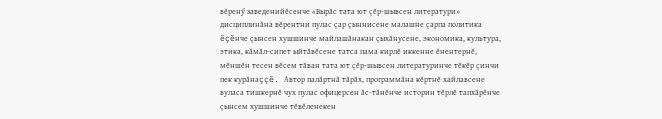вĕренӳ заведенийĕсенче «Вырăс тата ют çĕр-шывсен литератури» дисциплинăна вĕрентни пулас çар çыннисене малашне çарпа политика ĕçĕнче çынсен хушшинче майлашăнакан çыхăнусене, экономика, культура, этика, кăмăл-сипет ыйтăвĕсене татса пама кирлĕ иккенне ĕнентернĕ, мĕншĕн тесен вĕсем тăван тата ют çĕр-шывсен литературинче тĕкĕр çинчи пек курăнаççĕ. Автор палăртнă тăрăх, программăна кĕртнĕ хайлавсене вуласа тишкернĕ чух пулас офицерсен ăс-тăнĕнче историн тĕрлĕ тапхăрĕнче çынсем хушшинче тĕвĕленекен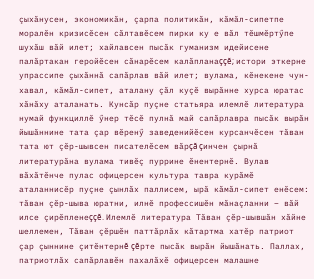çыхăнусен, экономикăн, çарпа политикăн, кăмăл-сипетпе моралĕн кризисĕсен сăлтавĕсем пирки ку е вăл тĕшмĕртӳпе шухăш вăй илет; хайлавсен пысăк гуманизм идейисене палăртакан геройĕсен сăнарĕсем калăпланаççĕ; истори эткерне упрассипе çыхăннă сапăрлав вăй илет; вулама, кĕнекене чун-хавал, кăмăл-сипет, аталану çăл куçĕ вырăнне хурса юратас хăнăху аталанать. Кунсăр пуçне статьяра илемлĕ литература нумай функциллĕ ӳнер тĕсĕ пулнă май сапăрлавра пысăк вырăн йышăннине тата çар вĕренӳ заведенийĕсен курсанчĕсен тăван тата ют çĕр-шывсен писателĕсем вăрçă çинчен çырнă литературăна вулама тивĕç пуррине ĕнентернĕ. Вулав вăхăтĕнче пулас офицерсен культура тавра курăмĕ аталаннисĕр пуçне çынлăх паллисем, ырă кăмăл-сипет енĕсем: тăван çĕр-шыва юратни, илнĕ профессишĕн мăнаçланни – вăй илсе çирĕпленеççĕ. Илемлĕ литература Тăван çĕр-шывшăн хăйне шеллемен, Тăван çĕршĕн паттăрлăх кăтартма хатĕр патриот çар çыннине çитĕнтернĕ çĕрте пысăк вырăн йышăнать. Паллах, патриотлăх сапăрлавĕн пахалăхĕ офицерсен малашне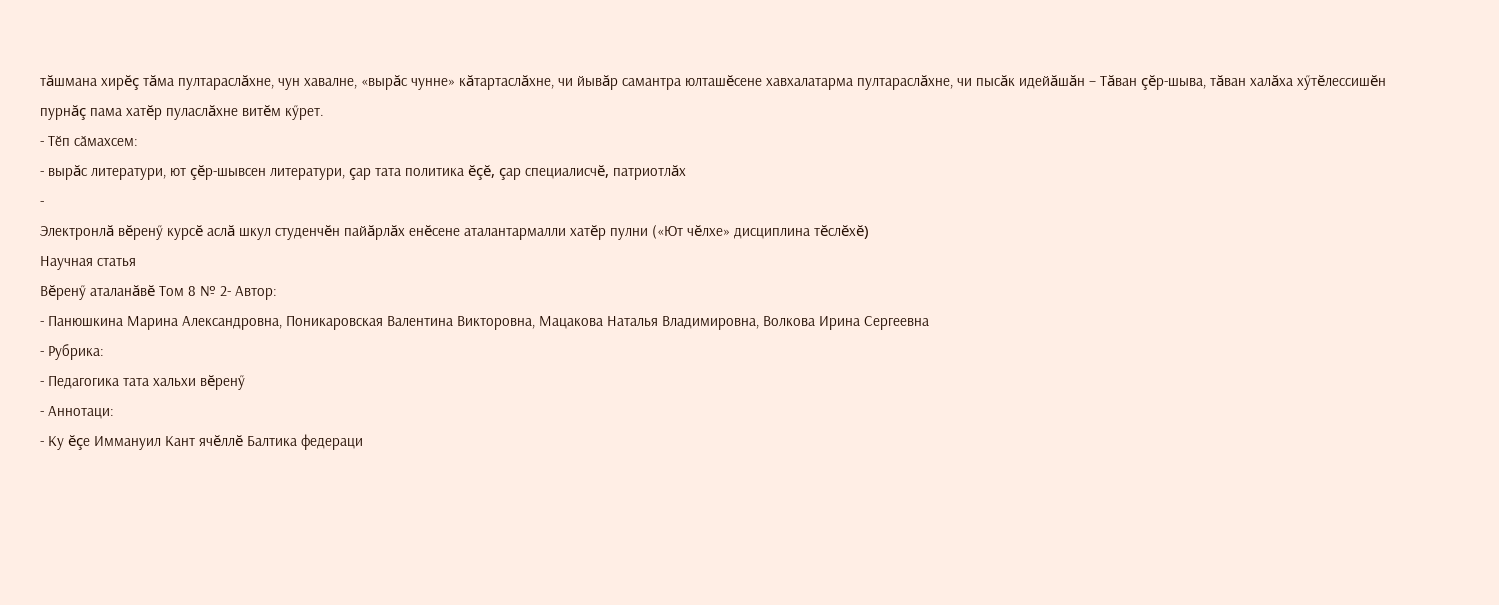тăшмана хирĕç тăма пултараслăхне, чун хавалне, «вырăс чунне» кăтартаслăхне, чи йывăр самантра юлташĕсене хавхалатарма пултараслăхне, чи пысăк идейăшăн – Тăван çĕр-шыва, тăван халăха хӳтĕлессишĕн пурнăç пама хатĕр пуласлăхне витĕм кӳрет.
- Тӗп сӑмахсем:
- вырăс литератури, ют çĕр-шывсен литератури, çар тата политика ĕçĕ, çар специалисчĕ, патриотлăх
-
Электронлă вĕренӳ курсĕ аслă шкул студенчĕн пайăрлăх енĕсене аталантармалли хатĕр пулни («Ют чĕлхе» дисциплина тĕслĕхĕ)
Научная статья
Вĕренӳ аталанăвĕ Том 8 № 2- Автор:
- Панюшкина Марина Александровна, Поникаровская Валентина Викторовна, Мацакова Наталья Владимировна, Волкова Ирина Сергеевна
- Рубрика:
- Педагогика тата хальхи вĕренӳ
- Аннотаци:
- Ку ĕçе Иммануил Кант ячĕллĕ Балтика федераци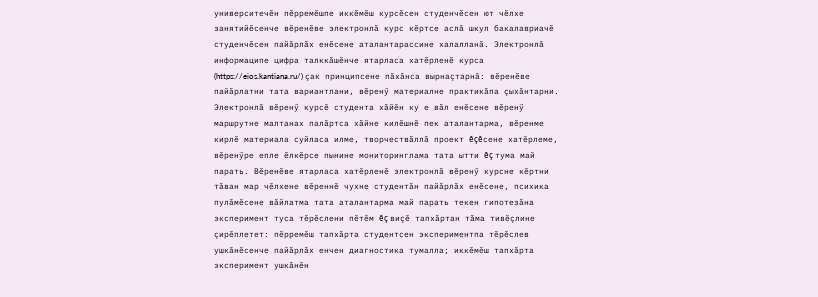университечĕн пĕрремĕшпе иккĕмĕш курсĕсен студенчĕсен ют чĕлхе занятийĕсенче вĕренĕве электронлă курс кĕртсе аслă шкул бакалавриачĕ студенчĕсен пайăрлăх енĕсене аталантарассине халалланă. Электронлă информаципе цифра талккăшĕнче ятарласа хатĕрленĕ курса (https://eios.kantiana.ru/) çак принципсене пăхăнса вырнаçтарнă: вĕренĕве пайăрлатни тата вариантлани, вĕренӳ материалне практикăпа çыхăнтарни. Электронлă вĕренӳ курсĕ студента хăйĕн ку е вăл енĕсене вĕренӳ маршрутне малтанах палăртса хăйне килĕшнĕ пек аталантарма, вĕренме кирлĕ материала суйласа илме, творчествăллă проект ĕçĕсене хатĕрлеме, вĕренӳре епле ĕлкĕрсе пынине мониторинглама тата ытти ĕç тума май парать. Вĕренĕве ятарласа хатĕрленĕ электронлă вĕренӳ курсне кĕртни тăван мар чĕлхене вĕреннĕ чухне студентăн пайăрлăх енĕсене, психика пулăмĕсене вăйлатма тата аталантарма май парать текен гипотезăна эксперимент туса тĕрĕслени пĕтĕм ĕç виçĕ тапхăртан тăма тивĕçлине çирĕплетет: пĕрремĕш тапхăрта студентсен экспериментпа тĕрĕслев ушкăнĕсенче пайăрлăх енчен диагностика тумалла; иккĕмĕш тапхăрта эксперимент ушкăнĕн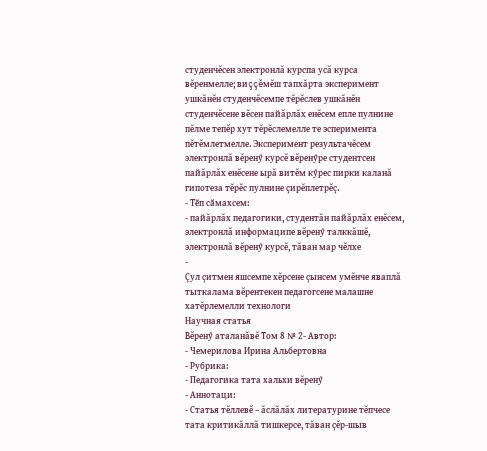студенчĕсен электронлă курспа усă курса вĕренмелле; виççĕмĕш тапхăрта эксперимент ушкăнĕн студенчĕсемпе тĕрĕслев ушкăнĕн студенчĕсене вĕсен пайăрлăх енĕсем епле пулнине пĕлме тепĕр хут тĕрĕслемелле те эсперимента пĕтĕмлетмелле. Эксперимент результачĕсем электронлă вĕренӳ курсĕ вĕренӳре студентсен пайăрлăх енĕсене ырă витĕм кӳрес пирки каланă гипотеза тĕрĕс пулнине çирĕплетрĕç.
- Тӗп сӑмахсем:
- пайăрлăх педагогики, студентăн пайăрлăх енĕсем, электронлă информаципе вĕренӳ талккăшĕ, электронлă вĕренӳ курсĕ, тăван мар чĕлхе
-
Çул çитмен яшсемпе хĕрсене çынсем умĕнче яваплă тыткалама вĕрентекен педагогсене малашне хатĕрлемелли технологи
Научная статья
Вĕренӳ аталанăвĕ Том 8 № 2- Автор:
- Чемерилова Ирина Альбертовна
- Рубрика:
- Педагогика тата хальхи вĕренӳ
- Аннотаци:
- Статья тĕллевĕ – ăслăлăх литературине тĕпчесе тата критикăллă тишкерсе, тăван çĕр-шыв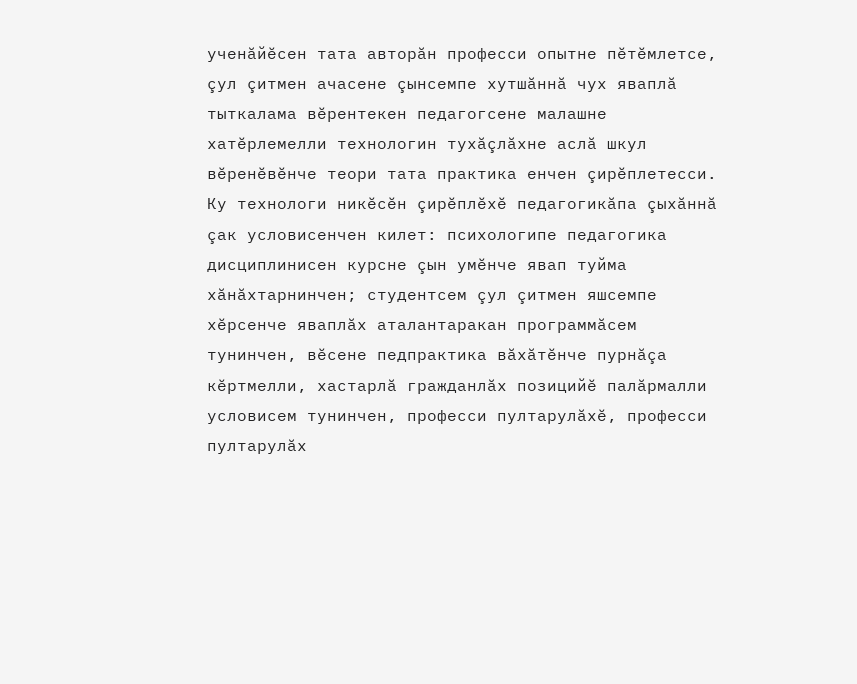ученăйĕсен тата авторăн професси опытне пĕтĕмлетсе, çул çитмен ачасене çынсемпе хутшăннă чух яваплă тыткалама вĕрентекен педагогсене малашне хатĕрлемелли технологин тухăçлăхне аслă шкул вĕренĕвĕнче теори тата практика енчен çирĕплетесси. Ку технологи никĕсĕн çирĕплĕхĕ педагогикăпа çыхăннă çак условисенчен килет: психологипе педагогика дисциплинисен курсне çын умĕнче явап туйма хăнăхтарнинчен; студентсем çул çитмен яшсемпе хĕрсенче яваплăх аталантаракан программăсем тунинчен, вĕсене педпрактика вăхăтĕнче пурнăçа кĕртмелли, хастарлă гражданлăх позицийĕ палăрмалли условисем тунинчен, професси пултарулăхĕ, професси пултарулăх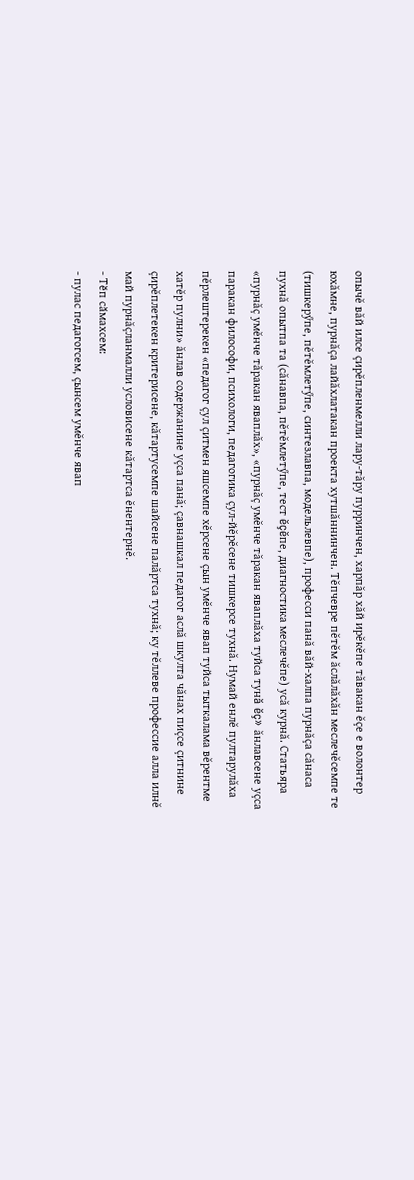опычĕ вăй илсе çирĕпленмелли лару-тăру пурринчен, харпăр хăй ирĕкĕпе тăвакан ĕçе е волонтер юхăмне, пурнăçа лайăхлатакан проекта хутшăннинчен. Тĕпчевре пĕтĕм ăслăлăхăн меслечĕсемпе те (тишкерӳпе, пĕтĕмлетӳпе, синтезлавпа, модельлевпе), професси панă вăй-халпа пурнăçа сăнаса пухнă опытпа та (сăнавпа, пĕтĕмлетӳпе, тест ĕçĕпе, диагностика меслечĕпе) усă курнă. Статьяра «пурнăç умĕнче тăракан яваплăх», «пурнăç умĕнче тăракан яваплăха туйса тунă ĕç» ăнлавсене уçса паракан философи, психологи, педагогика çул-йĕрĕсене тишкерсе тухнă. Нумай енлĕ пултарулăха пĕрлештерекен «педагог çул çитмен яшсемпе хĕрсене çын умĕнче явап туйса тыткалама вĕрентме хатĕр пулни» ăнлав содержанине уçса панă; çавнашкал педагог аслă шкулта чăнах пиçсе çитнине çирĕплетекен критерисене, кăтартусемпе шайсене палăртса тухнă; ку тĕллеве профессие алла илнĕ май пурнăçланмалли условисене кăтартса ĕнентернĕ.
- Тӗп сӑмахсем:
- пулас педагогсем, çынсем умĕнче явап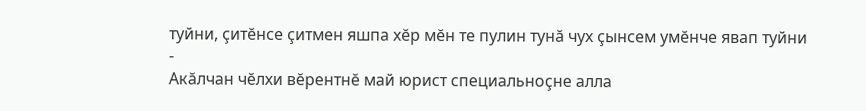туйни, çитĕнсе çитмен яшпа хĕр мĕн те пулин тунă чух çынсем умĕнче явап туйни
-
Акăлчан чĕлхи вĕрентнĕ май юрист специальноçне алла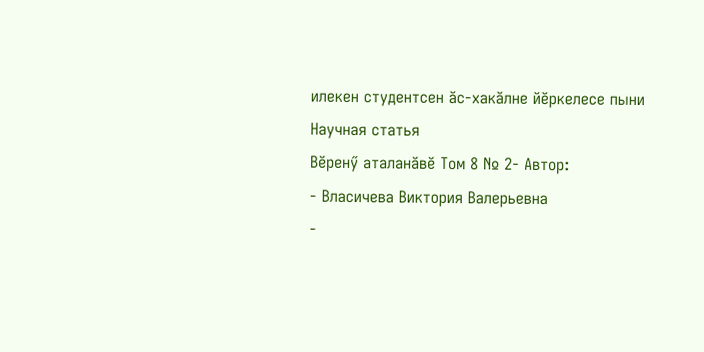илекен студентсен ăс-хакăлне йĕркелесе пыни
Научная статья
Вĕренӳ аталанăвĕ Том 8 № 2- Автор:
- Власичева Виктория Валерьевна
-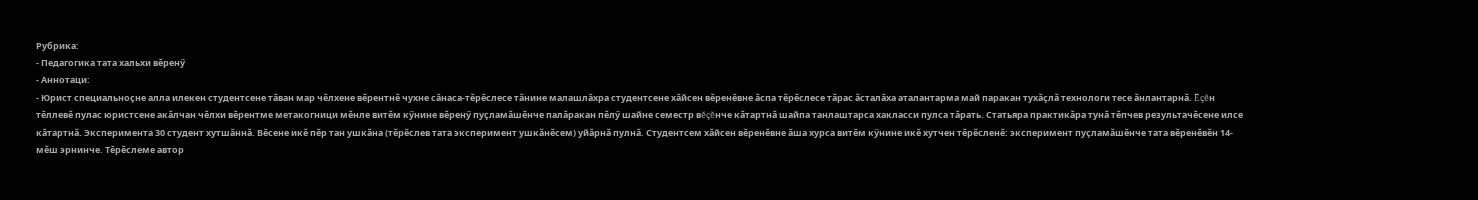Рубрика:
- Педагогика тата хальхи вĕренӳ
- Аннотаци:
- Юрист специальноçне алла илекен студентсене тăван мар чĕлхене вĕрентнĕ чухне сăнаса-тĕрĕслесе тăнине малашлăхра студентсене хăйсен вĕренĕвне ăспа тĕрĕслесе тăрас ăсталăха аталантарма май паракан тухăçлă технологи тесе ăнлантарнă. Ĕçĕн тĕллевĕ пулас юристсене акăлчан чĕлхи вĕрентме метакогници мĕнле витĕм кӳнине вĕренӳ пуçламăшĕнче палăракан пĕлӳ шайне семестр вĕçĕнче кăтартнă шайпа танлаштарса хакласси пулса тăрать. Статьяра практикăра тунă тĕпчев результачĕсене илсе кăтартнă. Эксперимента 30 студент хутшăннă. Вĕсене икĕ пĕр тан ушкăна (тĕрĕслев тата эксперимент ушкăнĕсем) уйăрнă пулнă. Студентсем хăйсен вĕренĕвне ăша хурса витĕм кӳнине икĕ хутчен тĕрĕсленĕ: эксперимент пуçламăшĕнче тата вĕренĕвĕн 14-мĕш эрнинче. Тĕрĕслеме автор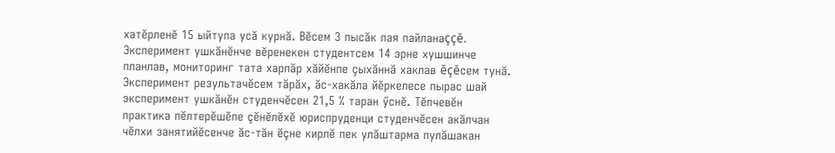хатĕрленĕ 15 ыйтупа усă курнă. Вĕсем 3 пысăк пая пайланаççĕ. Эксперимент ушкăнĕнче вĕренекен студентсем 14 эрне хушшинче планлав, мониторинг тата харпăр хăйĕнпе çыхăннă хаклав ĕçĕсем тунă. Эксперимент результачĕсем тăрăх, ăс-хакăла йĕркелесе пырас шай эксперимент ушкăнĕн студенчĕсен 21,5 % таран ӳснĕ. Тĕпчевĕн практика пĕлтерĕшĕпе çĕнĕлĕхĕ юриспруденци студенчĕсен акăлчан чĕлхи занятийĕсенче ăс-тăн ĕçне кирлĕ пек улăштарма пулăшакан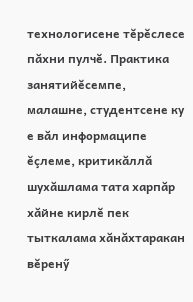технологисене тĕрĕслесе пăхни пулчĕ. Практика занятийĕсемпе, малашне, студентсене ку е вăл информаципе ĕçлеме, критикăллă шухăшлама тата харпăр хăйне кирлĕ пек тыткалама хăнăхтаракан вĕренӳ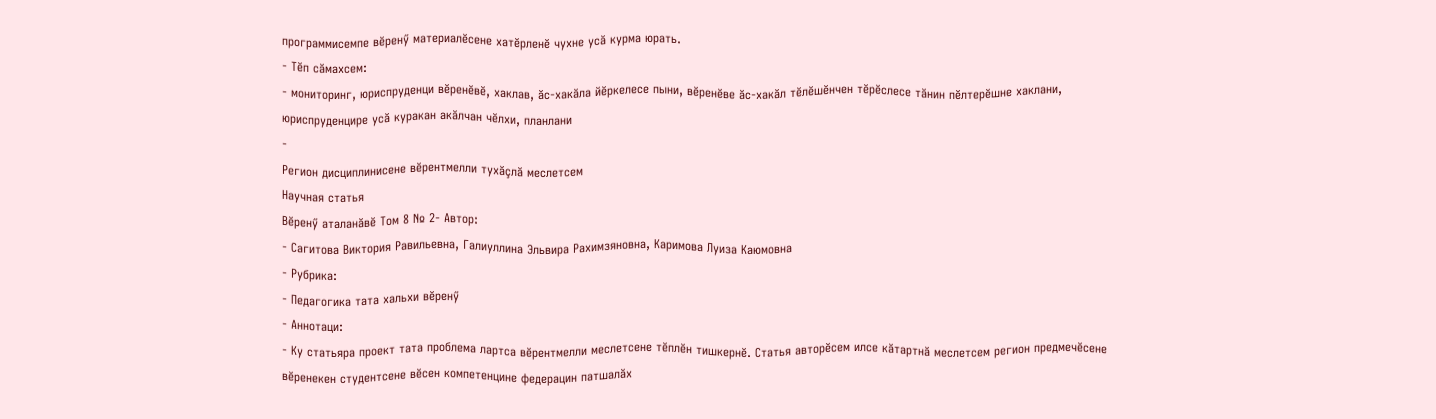программисемпе вĕренӳ материалĕсене хатĕрленĕ чухне усă курма юрать.
- Тӗп сӑмахсем:
- мониторинг, юриспруденци вĕренĕвĕ, хаклав, ăс-хакăла йĕркелесе пыни, вĕренĕве ăс-хакăл тĕлĕшĕнчен тĕрĕслесе тăнин пĕлтерĕшне хаклани, юриспруденцире усă куракан акăлчан чĕлхи, планлани
-
Регион дисциплинисене вĕрентмелли тухăçлă меслетсем
Научная статья
Вĕренӳ аталанăвĕ Том 8 № 2- Автор:
- Сагитова Виктория Равильевна, Галиуллина Эльвира Рахимзяновна, Каримова Луиза Каюмовна
- Рубрика:
- Педагогика тата хальхи вĕренӳ
- Аннотаци:
- Ку статьяра проект тата проблема лартса вĕрентмелли меслетсене тĕплĕн тишкернĕ. Статья авторĕсем илсе кăтартнă меслетсем регион предмечĕсене вĕренекен студентсене вĕсен компетенцине федерацин патшалăх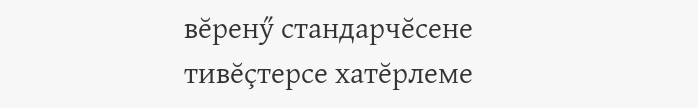вĕренӳ стандарчĕсене тивĕçтерсе хатĕрлеме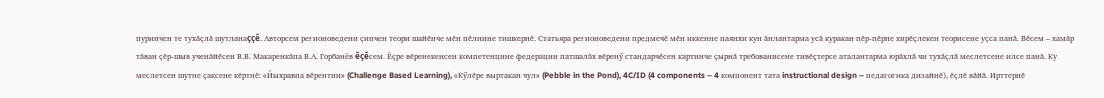пуринчен те тухăçлă шутланаççĕ. Авторсем регионоведени çинчен теори шайĕнче мĕн пĕлнине тишкернĕ. Статьяра регионоведени предмечĕ мĕн иккенне паянхи кун ăнлантарма усă куракан пĕр-пĕрне хирĕçлекен теорисене уçса панă. Вĕсем – хамăр тăван çĕр-шыв ученăйĕсен В.В. Макаренкăпа В.А. Горбанёв ĕçĕсем. Ĕçре вĕренекенсен компетенцине федерацин патшалăх вĕренӳ стандарчĕсен картинче çырнă требованисене тивĕçтерсе аталантарма юрăхлă чи тухăçлă меслетсене илсе панă. Ку меслетсен шутне çаксене кĕртнĕ: «Йыхравпа вĕрентни» (Challenge Based Learning), «Кӳлĕре выртакан чул» (Pebble in the Pond), 4C/ID (4 components – 4 компонент тата instructional design – педагогика дизайнĕ), ĕçлĕ вăйă. Ирттернĕ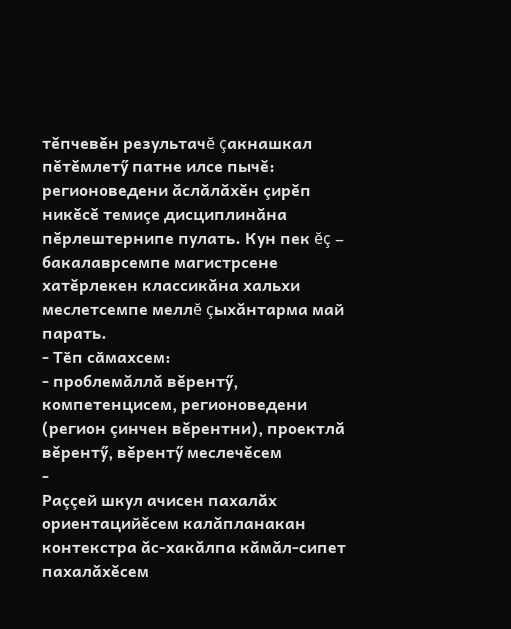тĕпчевĕн результачĕ çакнашкал пĕтĕмлетӳ патне илсе пычĕ: регионоведени ăслăлăхĕн çирĕп никĕсĕ темиçе дисциплинăна пĕрлештернипе пулать. Кун пек ĕç – бакалаврсемпе магистрсене хатĕрлекен классикăна хальхи меслетсемпе меллĕ çыхăнтарма май парать.
- Тӗп сӑмахсем:
- проблемăллă вĕрентӳ, компетенцисем, регионоведени (регион çинчен вĕрентни), проектлă вĕрентӳ, вĕрентӳ меслечĕсем
-
Раççей шкул ачисен пахалăх ориентацийĕсем калăпланакан контекстра ăс-хакăлпа кăмăл-сипет пахалăхĕсем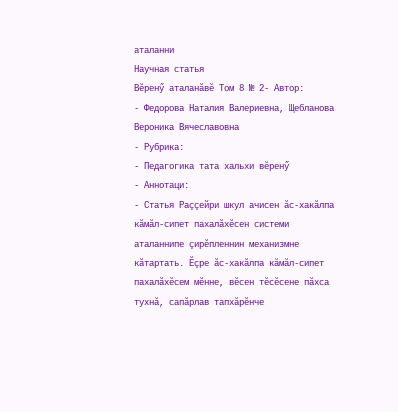аталанни
Научная статья
Вĕренӳ аталанăвĕ Том 8 № 2- Автор:
- Федорова Наталия Валериевна, Щебланова Вероника Вячеславовна
- Рубрика:
- Педагогика тата хальхи вĕренӳ
- Аннотаци:
- Статья Раççейри шкул ачисен ăс-хакăлпа кăмăл-сипет пахалăхĕсен системи аталаннипе çирĕпленнин механизмне кăтартать. Ĕçре ăс-хакăлпа кăмăл-сипет пахалăхĕсем мĕнне, вĕсен тĕсĕсене пăхса тухнă, сапăрлав тапхăрĕнче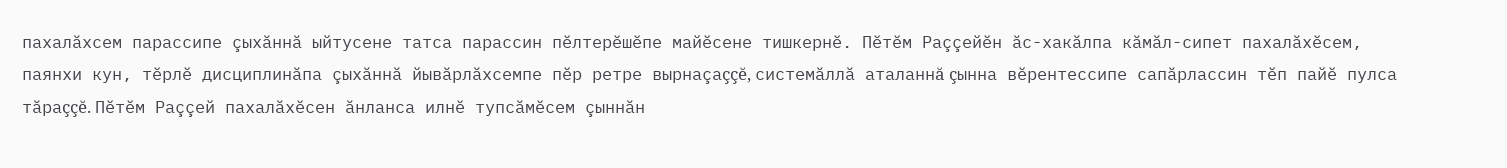пахалăхсем парассипе çыхăннă ыйтусене татса парассин пĕлтерĕшĕпе майĕсене тишкернĕ. Пĕтĕм Раççейĕн ăс-хакăлпа кăмăл-сипет пахалăхĕсем, паянхи кун, тĕрлĕ дисциплинăпа çыхăннă йывăрлăхсемпе пĕр ретре вырнаçаççĕ, системăллă аталаннă çынна вĕрентессипе сапăрлассин тĕп пайĕ пулса тăраççĕ. Пĕтĕм Раççей пахалăхĕсен ăнланса илнĕ тупсăмĕсем çыннăн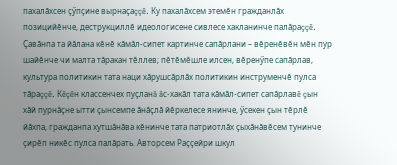пахалăхсен çӳпçине вырнаçаççĕ. Ку пахалăхсем этемĕн гражданлăх позицийĕнче, деструкциллĕ идеологисене сивлесе хакланинче палăраççĕ. Çавăнпа та йăлана кĕнĕ кăмăл-сипет картинче сапăрлани – вĕренĕвĕн мĕн пур шайĕнче чи малта тăракан тĕллев; пĕтĕмĕшле илсен, вĕренӳпе сапăрлав, культура политикин тата наци хăрушсăрлăх политикин инструменчĕ пулса тăраççĕ. Кĕçĕн классенчех пуçланă ăс-хакăл тата кăмăл-сипет сапăрлавĕ çын хăй пурнăçне ытти çынсемпе ăнăçлă йĕркелесе янинче, ӳсекен çын тĕрлĕ йăхпа, гражданпа хутшăнăва кĕнинче тата патриотлăх çыхăнăвĕсем тунинче çирĕп никĕс пулса палăрать. Авторсем Раççейри шкул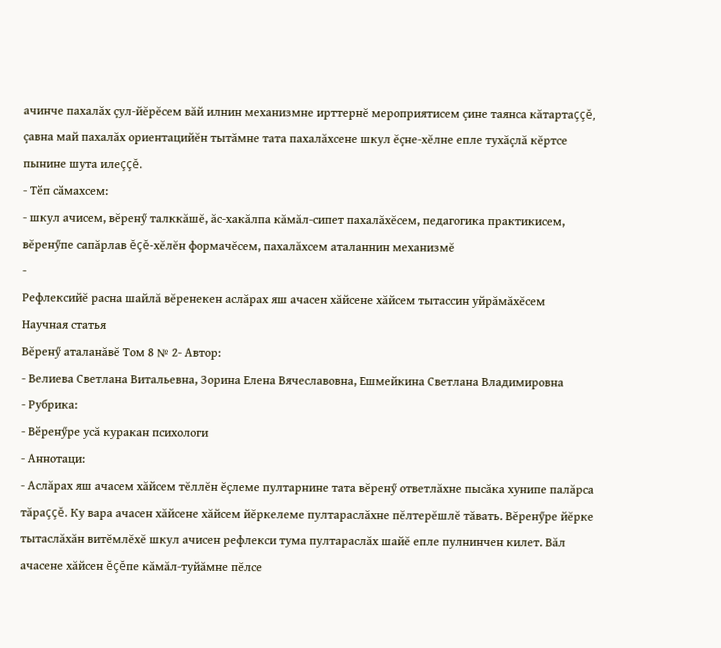ачинче пахалăх çул-йĕрĕсем вăй илнин механизмне ирттернĕ мероприятисем çине таянса кăтартаççĕ, çавна май пахалăх ориентацийĕн тытăмне тата пахалăхсене шкул ĕçне-хĕлне епле тухăçлă кĕртсе пынине шута илеççĕ.
- Тӗп сӑмахсем:
- шкул ачисем, вĕренӳ талккăшĕ, ăс-хакăлпа кăмăл-сипет пахалăхĕсем, педагогика практикисем, вĕренӳпе сапăрлав ĕçĕ-хĕлĕн формачĕсем, пахалăхсем аталаннин механизмĕ
-
Рефлексийĕ расна шайлă вĕренекен аслăрах яш ачасен хăйсене хăйсем тытассин уйрăмăхĕсем
Научная статья
Вĕренӳ аталанăвĕ Том 8 № 2- Автор:
- Велиева Светлана Витальевна, Зорина Елена Вячеславовна, Ешмейкина Светлана Владимировна
- Рубрика:
- Вӗренӳре усă куракан психологи
- Аннотаци:
- Аслăрах яш ачасем хăйсем тĕллĕн ĕçлеме пултарнине тата вĕренӳ ответлăхне пысăка хунипе палăрса тăраççĕ. Ку вара ачасен хăйсене хăйсем йĕркелеме пултараслăхне пĕлтерĕшлĕ тăвать. Вĕренӳре йĕрке тытаслăхăн витĕмлĕхĕ шкул ачисен рефлекси тума пултараслăх шайĕ епле пулнинчен килет. Вăл ачасене хăйсен ĕçĕпе кăмăл-туйăмне пĕлсе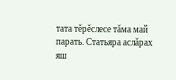тата тĕрĕслесе тăма май парать. Статьяра аслăрах яш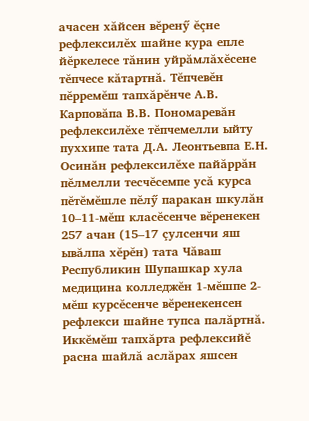ачасен хăйсен вĕренӳ ĕçне рефлексилĕх шайне кура епле йĕркелесе тăнин уйрăмлăхĕсене тĕпчесе кăтартнă. Тĕпчевĕн пĕрремĕш тапхăрĕнче А.В. Карповăпа В.В. Пономаревăн рефлексилĕхе тĕпчемелли ыйту пуххипе тата Д.А. Леонтьевпа Е.Н. Осинăн рефлексилĕхе пайăррăн пĕлмелли тесчĕсемпе усă курса пĕтĕмĕшле пĕлӳ паракан шкулăн 10–11-мĕш класĕсенче вĕренекен 257 ачан (15–17 çулсенчи яш ывăлпа хĕрĕн) тата Чăваш Республикин Шупашкар хула медицина колледжĕн 1-мĕшпе 2-мĕш курсĕсенче вĕренекенсен рефлекси шайне тупса палăртнă. Иккĕмĕш тапхăрта рефлексийĕ расна шайлă аслăрах яшсен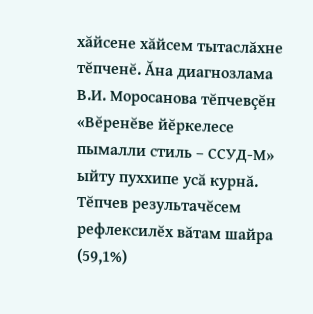хăйсене хăйсем тытаслăхне тĕпченĕ. Ăна диагнозлама В.И. Моросанова тĕпчевçĕн «Вĕренĕве йĕркелесе пымалли стиль – ССУД-М» ыйту пуххипе усă курнă. Тĕпчев результачĕсем рефлексилĕх вăтам шайра (59,1%)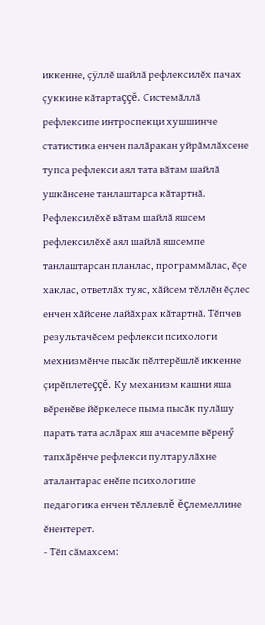иккенне, çÿллĕ шайлă рефлексилĕх пачах çуккине кăтартаççĕ. Системăллă рефлексипе интроспекци хушшинче статистика енчен палăракан уйрăмлăхсене тупса рефлекси аял тата вăтам шайлă ушкăнсене танлаштарса кăтартнă. Рефлексилĕхĕ вăтам шайлă яшсем рефлексилĕхĕ аял шайлă яшсемпе танлаштарсан планлас, программăлас, ĕçе хаклас, ответлăх туяс, хăйсем тĕллĕн ĕçлес енчен хăйсене лайăхрах кăтартнă. Тĕпчев результачĕсем рефлекси психологи мехнизмĕнче пысăк пĕлтерĕшлĕ иккенне çирĕплетеççĕ. Ку механизм кашни яша вĕренĕве йĕркелесе пыма пысăк пулăшу парать тата аслăрах яш ачасемпе вĕренӳ тапхăрĕнче рефлекси пултарулăхне аталантарас енĕпе психологипе педагогика енчен тĕллевлĕ ĕçлемеллине ĕнентерет.
- Тӗп сӑмахсем: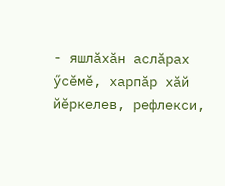- яшлăхăн аслăрах ӳсĕмĕ, харпăр хăй йĕркелев, рефлекси,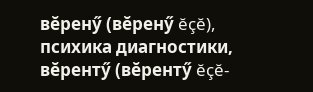вĕренӳ (вĕренӳ ĕçĕ), психика диагностики, вĕрентӳ (вĕрентӳ ĕçĕ-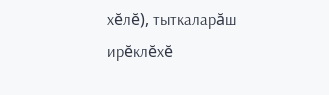хĕлĕ), тыткаларăш ирĕклĕхĕ